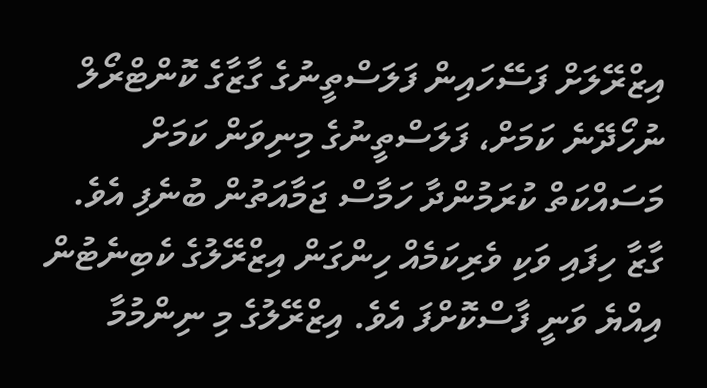އިޒްރޭލަށް ފަސޭހައިން ފަލަސްތީނުގެ ގާޒާގެ ކޮންޓްރޯލް ނުހޯދޭނެ ކަމަށް، ފަލަސްތީނުގެ މިނިވަން ކަމަށް މަސައްކަތް ކުރަމުންދާ ހަމާސް ޖަމާއަތުން ބުނެފި އެވެ.
ގާޒާ ހިފައި ވަކި ވެރިކަމެއް ހިންގަން އިޒްރޭލުގެ ކެބިނެޓުން އިއްޔެ ވަނީ ފާސްކޮށްފަ އެވެ. އިޒްރޭލުގެ މި ނިންމުމާ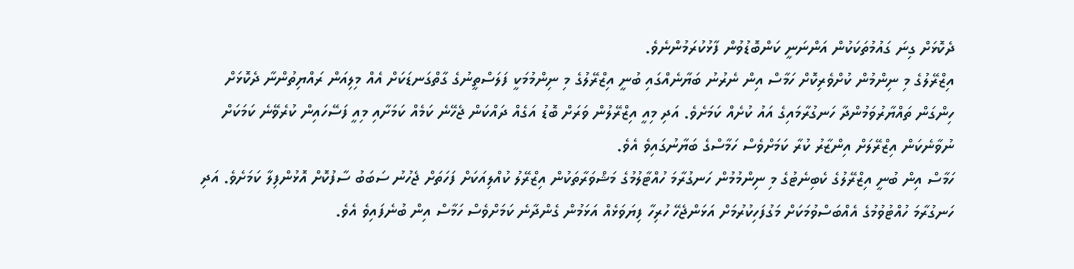ދެކޮޅަށް ގިނަ ގައުމުތަކަކުން އަންނަނީ ކަންބޮޑުވުން ފާޅުކުރަމުންނެވެ.
އިޒްރޭލުގެ މި ނިންމުން ކުށްވެރިކޮށް ހަމާސް އިން ނެރުނު ބަޔާނެއްގައި ބުނީ އިޒްރޭލުގެ މި ނިންމުމަކީ ފަލަސްތީނުގެ ގާތްގަނޑަކަށް އެއް މިލިއަން ރައްޔިތުންނާ ދެކޮޅަށް ހިންގަން ތައްޔާރުވަމުންދާ ހަނގުރާމައިގެ އައު ކުށެއް ކަމަށެވެ. އަދި މިއީ އިޒްރޭލުން ވަރަށް ބޮޑު އަގެއް ދައްކަން ޖެހޭނެ ކަމެއް ކަމަށާއި މިއީ ފަސޭހައިން ކުރެވޭނެ ކަމަކަށް ނުވާނެކަން އިޒްރޭލަށް އިންޒާރު ކުރާ ކަމަށްވެސް ހަމާސްގެ ބަޔާނުގައިވެ އެވެ.
ހަމާސް އިން ބުނީ އިޒްރޭލުގެ ކެބިނެޓުގެ މި ނިންމުމުން ހަނގުރާމަ ހުއްޓާލުމުގެ މަޝްވަރާތަކުން އިޒްރޭލު ކުއްލިއަކަށް ފަހަތަށް ޖެހުނު ސަބަބު ސާފުކޮށް އޮޅުންފިލާ ކަމަށެވެ. އަދި ހަނގުރާމަ ހުއްޓުވުމުގެ އެއްބަސްވުމަކަށް މަގުފަހިކުރުމަށް އަޅަންޖެހޭ ހުރިހާ ފިޔަވަޅެއް އަޅަމުން ގެންދާނެ ކަމަށްވެސް ހަމާސް އިން ބުނެފައިވެ އެވެ.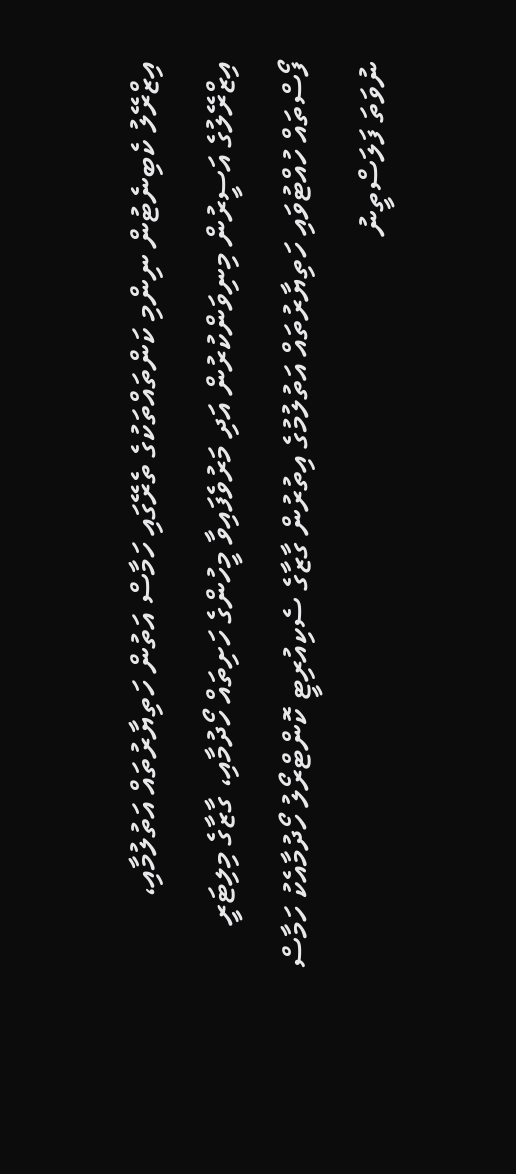އިޒްރޭލު ކެބިނެޓުން ނިންމި ކަންތައްތަކުގެ ތެރޭގައި ހަމާސް އަތުން ހަތިޔާރުތައް އަތުލުމާއި، އިޒްރޭލުގެ އަސީރުން މިނިވަންކުރުން އަދި މަރުވެފައިވާ މީހުންގެ ހަށިތައް ހޯދުމާއި، ގާޒާގެ މިލިޓަރީ ފޯސްތައް ހުއްޓުވައި ހަތިޔާރުތައް އަތުލުމުގެ އިތުރުން ގާޒާގެ ސެކިއުރިޓީ ކޮންޓްރޯލު ހޯދުމާއެކު ހަމާސް ނުވަތަ ފަލަސްތީނު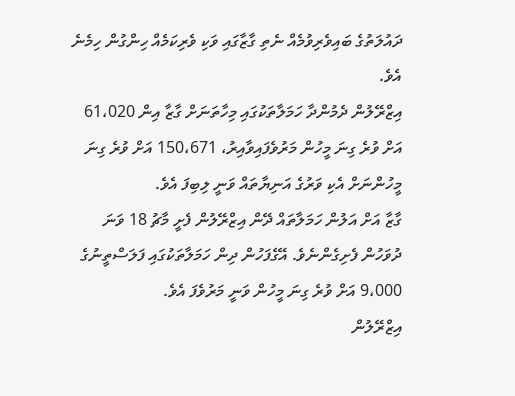ދައުލަތުގެ ބައިވެރިވުމެއް ނެތި ގާޒާގައި ވަކި ވެރިކަމެއް ހިންގުން ހިމެނެ އެވެ.
އިޒްރޭލުން ދެމުންދާ ހަމަލާތަކުގައި މިހާތަނަށް ގާޒާ އިން 61،020 އަށް ވުރެ ގިނަ މީހުން މަރުވެފައިވާއިރު، 150،671 އަށް ވުރެ ގިނަ މީހުންނަށް އެކި ވަރުގެ އަނިޔާތައް ވަނީ ލިބިފަ އެވެ.
ގާޒާ އަށް އަލުން ހަމަލާތައް ދޭން އިޒްރޭލުން ފެށީ މާޗު 18 ވަނަ ދުވަހުން ފެށިގެންނެވެ. އޭގެފަހުން ދިން ހަމަލާތަކުގައި ފަލަސްތީނުގެ 9،000 އަށް ވުރެ ގިނަ މީހުން ވަނީ މަރުވެފަ އެވެ.
އިޒްރޭލުން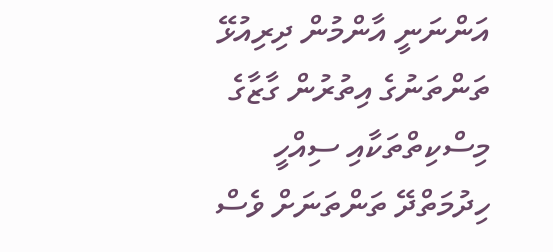އަންނަނީ އާންމުން ދިރިއުޅޭ ތަންތަނުގެ އިތުރުން ގާޒާގެ މިސްކިތްތަކާއި ސިއްހީ ހިދުމަތްދޭ ތަންތަނަށް ވެސް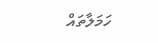ހަމަލާތައް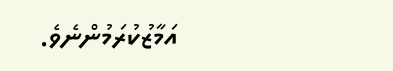އަމާޒުކުރަމުންނެވެ.